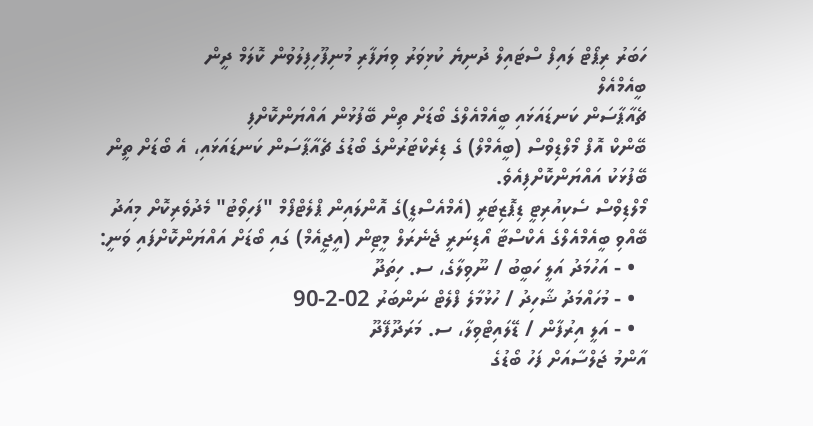ހަބަރު ރިޕޯޓް ލައިފް ސްޓައިލް ދުނިޔެ ކުޅިވަރު ވިޔަފާރި މުނިފޫހިފިލުވުން ކޮލަމް ދީން
ބީއެމްއެލް
ޗެއާޕާސަން ކަނޑައަޅައި ބީއެމްއެލްގެ ބޯޑަށް ތިން ބޭފުޅުން އައްޔަންކޮށްފި
ބޭންކް އޮފް މޯލްޑިވްސް (ބީއެމްލް) ގެ ޑިރެކްޓަރުންގެ ބޯޑުގެ ޗެއާޕާސަން ކަނޑައަޅައި، އެ ބޯޑަށް ތީން ބޭފުޅަކު އައްޔަންކޮށްފިއެވެ.
މޯލްޑިވްސް ސެކިއުރިޓީ ޑިޕޮޒިޓަރީ (އެމްއެސްޑީ)ގެ އޮންލައިން ޕްލެޓްފޯމް "ފަހިވޯޓު" މެދުވެރިކޮށް މިއަދު ބޭއްވި ބީއެމްއެލްގެ އެކްސްޓާ އޯޑިނަރީ ޖެނެރަލް މީޓިން (އީޖީއެމް) ގައި ބޯޑަށް އައްޔަންކޮށްފައި ވަނީ:
  • - އަހުމަދު އަލީ ހަބީބު / ނޫވިލާގެ، ސ. ހިތަދޫ
  • - މުހައްމަދު ޝާހިދު / ހުޅުމާލެ ފްލެޓް ނަންބަރު 02-2-90
  • - އަލީ އިރުފާން / ޑޭލައިޓްވިލާ، ސ. މަރަދޫފޭދޫ
އާންމު ޖަލްސާއަށް ފަހު ބޯޑުގެ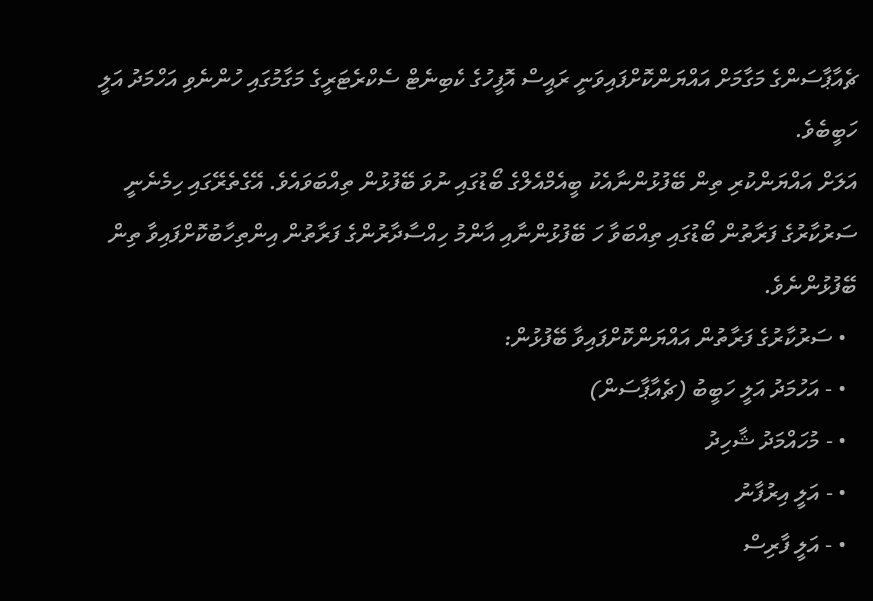ޗެއާޕާސަންގެ މަގާމަށް އައްޔަންކޮށްފައިވަނީ ރައީސް އޮފީހުގެ ކެބިނެޓް ސެކްރެޓަރީގެ މަގާމުގައި ހުންނެވި އަހްމަދު އަލީ ހަބީބެވެ.
އަލަށް އައްޔަންކުރި ތިން ބޭފުޅުންނާއެކު ބީއެމްއެލްގެ ބޯޑުގައި ނުވަ ބޭފުޅުން ތިއްބަވައެވެ. އޭގެތެރޭގައި ހިމެނެނީ ސަރުކާރުގެ ފަރާތުން ބޯޑުގައި ތިއްބަވާ ހަ ބޭފުޅުންނާއި އާންމު ހިއްސާދާރުންގެ ފަރާތުން އިންތިހާބުކޮށްފައިވާ ތިން ބޭފުޅުންނެވެ.
  • ސަރުކާރުގެ ފަރާތުން އައްޔަންކޮށްފައިވާ ބޭފުޅުން:
  • - އަހުމަދު އަލީ ހަބީބު (ޗެއާޕާސަން)
  • - މުހައްމަދު ޝާހިދު
  • - އަލީ އިރުފާނު
  • - އަލީ ފާރިސް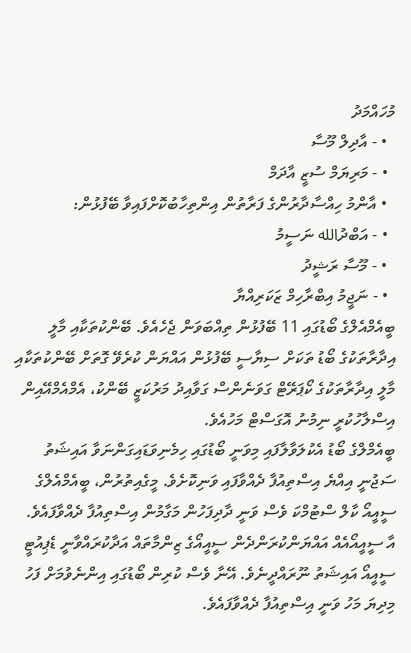މުހައްމަދު
  • - އާދިލް މޫސާ
  • - މަރިޔަމް ސުޒީ އާދަމް
  • އާންމު ހިއްސާދާރުންގެ ފަރާތުން އިންތިހާބުކޮށްފައިވާ ބޭފުޅުން:
  • - އަބްދުالله ނަސީމު
  • - މޫސާ ރަޝީދު
  • - ނަޖީމު އިބްރާހިމް ޒަކަރިއްޔާ
ބީއެމްއެލްގެ ބޯޑުގައި 11 ބޭފުޅުން ތިއްބަވަން ޖެހެއެވެ. ބޭންކުތަކާއި މާލީ އިދާރާތަކުގެ ބޯޑު ތަކަށް ސިޔާސީ ބޭފުޅުން އައްޔަން ކުރެވޭ ގޮތަށް ބޭންކުތަކާއި މާލީ އިދާރާތަކުގެ ކޯޕަރޭޓް ގަވަނެންސް ގަވާއިދު މަރުކަޒީ ބޭންކު، އެމްއެމްއޭއިން އިސްލާހުކުރީ ނިމުނު އޮގަސްޓް މަހުއެވެ.
ބީއެމްލްގެ ބޯޑު އެކުލަވާލާފައި މިވަނީ ބޯޑުގައި ހިމެނިވަޑައިގަންނަވާ އައިޝަތު ސަޖުނީ އިއްޔެ އިސްތިއުފާ ދެއްވާފައި ވަނިކޮށެވެ. މީގެއިތުރުން، ބީއެމްއެލްގެ ސީއީއޯ ކާލް ސްޓުމްކަ ވެސް ވަނީ ދާދިފަހުން މަގާމުން އިސްތިއުފާ ދެއްވާފައެވެ.
އާ ސީއީއޯއެއް އައްޔަންކުރަންދެން ސީއީއޯގެ ޒިންމާތައް އަދާކުރައްވާނީ ޑެޕިއުޓީ ސީއީއޯ އައިޝަތު ނޫރައްދީނެވެ. އޭނާ ވެސް ކުރިން ބޯޑުގައި އިންނެވުމަށް ފަހު މިދިޔަ މަހު ވަނީ އިސްތިއުފާ ދެއްވާފައެވެ.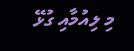މި ލިއުމާއި ގުޅޭ